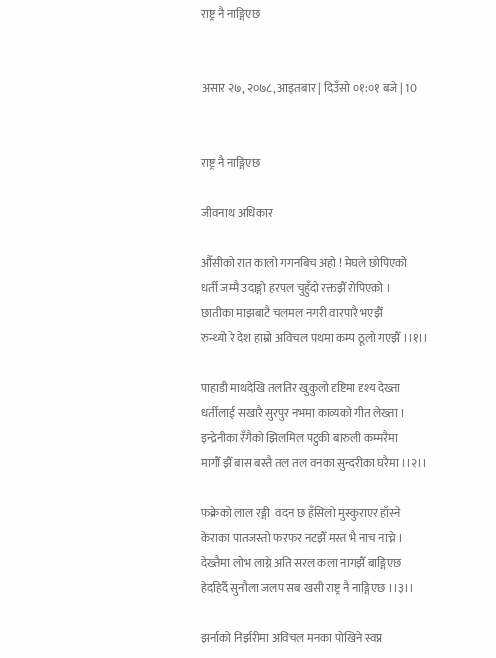राष्ट्र नै नाङ्गिएछ


असार २७, २०७८, आइतबार | दिउँसो ०१:०१ बजे | 10


राष्ट्र नै नाङ्गिएछ

जीवनाथ अधिकार

औँसीको रात कालो गगनबिच अहो ! मेघले छोपिएको
धर्ती जम्मै उदाङ्गो हरपल चुहुँदो रक्तझैँ रोपिएको ।
छातीका माझबाटै चलमल नगरी वारपारै भएझैँ
रुन्थ्यो रे देश हाम्रो अविचल पथमा कम्प ठूलो गएझैँ ।।१।।

पाहाडी माथदेखि तलतिर खुकुलो दृष्टिमा दृश्य देख्ता
धर्तीलाई सखारै सुरपुर नभमा काव्यको गीत लेख्ता ।
इन्द्रेनीका रँगैको झिलमिल पटुकी बारुली कम्मरैमा
मागौँ झैँ बास बस्तै तल तल वनका सुन्दरीका घरैमा ।।२।।

फक्रेको लाल रङ्गी  वदन छ हँसिलो मुस्कुराएर हाँस्ने
केराका पातजस्तो फरफर नटझैँ मस्त भै नाच नाच्ने ।
देख्तैमा लोभ लाग्ने अति सरल कला नागझैँ बाङ्गिएछ
हेर्दाहेर्दै सुनौला जलप सब खसी राष्ट्र नै नाङ्गिएछ ।।३।।

झर्नाको निर्झरीमा अविचल मनका पोखिने स्वप्न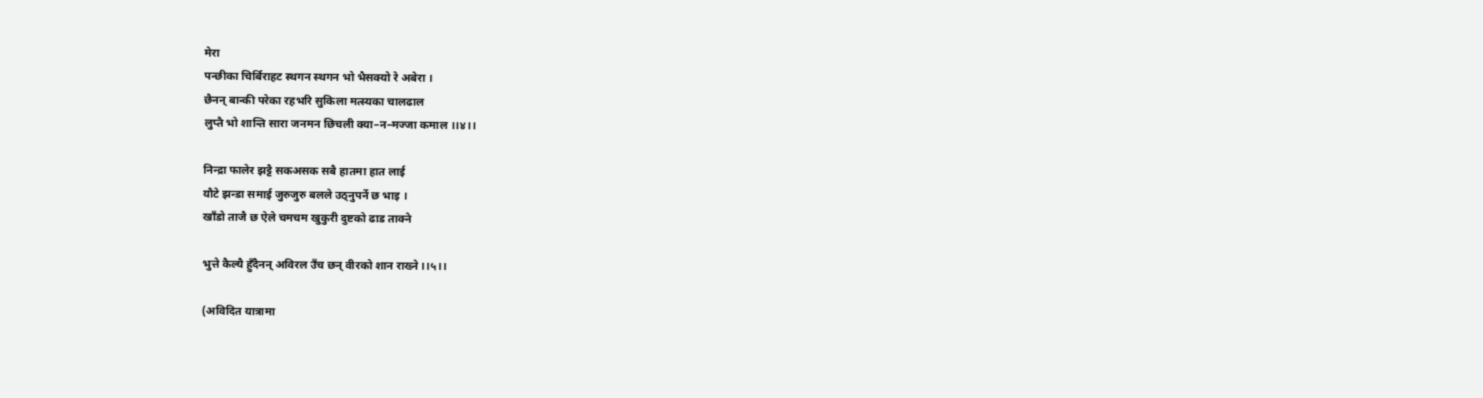मेरा
पन्छीका चिर्बिराहट स्थगन स्थगन भो भैसक्यो रे अबेरा ।
छैनन् बान्की परेका रहभरि सुकिला मत्स्यका चालढाल
लुप्तै भो शान्ति सारा जनमन छिचली क्या–न–मज्जा कमाल ।।४।।

निन्द्रा फालेर झट्टै सकअसक सबै हातमा हात लाई
यौटे झन्डा समाई जुरुजुरु बलले उठ्नुपर्ने छ भाइ ।
खाँडो ताजै छ ऐले चमचम खुकुरी दुष्टको ढाड ताक्ने

भुत्ते कैल्यै हुँदैनन् अविरल उँच छन् वीरको शान राख्ने ।।५।।

(अविदित यात्रामा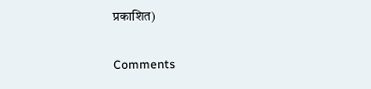प्रकाशित)

Comments